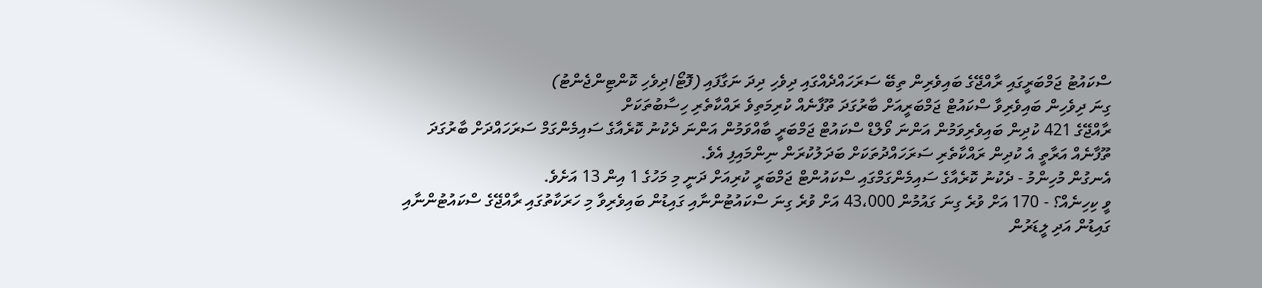ސްކައުޓު ޖަމްބަރީގައި ރާއްޖޭގެ ބައިވެރިން ތިބޭ ސަރަހައްދެއްގައި ދިވެހި ދިދަ ނަގާފައި (ފޮޓޯ/ދިވެހި ކޮންޓިންޖެންޓު)
ގިނަ ދިވެހިން ބައިވެރިވާ ސްކައުޓް ޖަމްބަރީއަށް ބާރުގަދަ ތޫފާނެއް ކުރިމަތިވެ ރައްކާތެރި ހިސާބުތަކަށް
ރާއްޖޭގެ 421 ކުދިން ބައިވެރިވަމުން އަންނަ ވޯލްޑް ސްކައުޓް ޖަމްބަރީ ބާއްވަމުން އަންނަ ދެކުނު ކޮރެއާގެ ސައިމެންގަމް ސަރަހައްދަށް ބާރުގަދަ ތޫފާނެއް އަރާތީ އެ ކުދިން ރައްކާތެރި ސަރަހައްދުތަކަށް ބަދަލުކުރަން ނިންމައިފި އެވެ.
އެނގުން މުހިންމު - ދެކުނު ކޮރެއާގެ ސައިމެންގަމްގައި ސްކައުންޓް ޖަމްބަރީ ކުރިއަށް ދަނީ މި މަހުގެ 1 އިން 13 އަށެވެ.
ވީ ކިހިނެއް؟ - 170 އަށް ވުރެ ގިނަ ގައުމުން 43،000 އަށް ވުރެ ގިނަ ސްކައުޓުންނާއި ގައިޑުން ބައިވެރިވާ މި ހަރަކާތުގައި ރާއްޖޭގެ ސްކައުޓުންނާއި ގައިޑުން އަދި ލީޑަރުން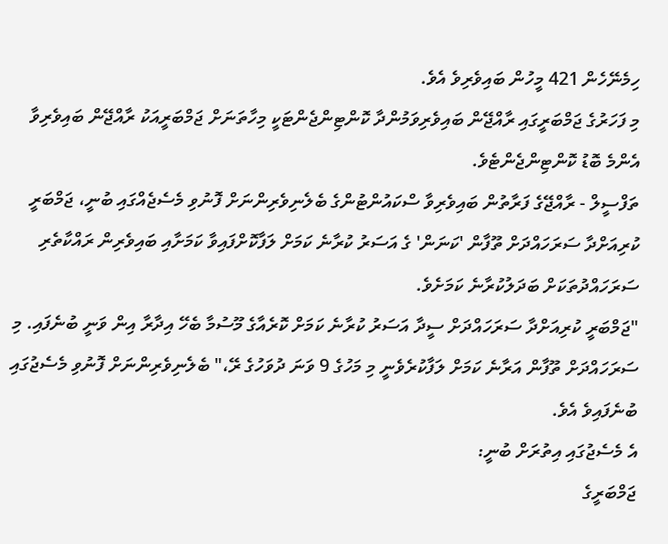ހިމެނޭހެން 421 މީހުން ބައިވެރިވެ އެވެ.
މި ފަހަރުގެ ޖަމްބަރީގައި ރާއްޖޭން ބައިވެރިވަމުންދާ ކޮންޓިންޖެންޓަކީ މިހާތަނަށް ޖަމްބަރީއަކު ރާއްޖޭން ބައިވެރިވާ އެންމެ ބޮޑު ކޮންޓިންޖެންޓެވެ.
ތަފްސީލް - ރާއްޖޭގެ ފަރާތުން ބައިވެރިވާ ސްކައުންޓުންގެ ބެލެނިވެރިންނަށް ފޮނުވި މެސެޖެއްގައި ބުނީ، ޖަމްބަރީ ކުރިއަށްދާ ސަރަހައްދަށް ތޫފާން 'ކަނަން' ގެ އަސަރު ކުރާނެ ކަމަށް ލަފާކޮށްފައިވާ ކަމަށާއި ބައިވެރިން ރައްކާތެރި ސަރަހައްދުތަކަށް ބަދަލުކުރާނެ ކަމަށެވެ.
"ޖަމްބަރީ ކުރިއަށްދާ ސަރަހައްދަށް ސީދާ އަސަރު ކުރާނެ ކަމަށް ކޮރެއާގެ މޫސުމާ ބެހޭ އިދާރާ އިން ވަނީ ބުނެފައި. މި ސަރަހައްދަށް ތޫފާން އަރާނެ ކަމަށް ލަފާކުރެވެނީ މި މަހުގެ 9 ވަނަ ދުވަހުގެ ރޭ،" ބެލެނިވެރިންނަށް ފޮނުވި މެސެޖުގައި ބުނެފައިވެ އެވެ.
އެ މެސެޖުގައި އިތުރަށް ބުނީ:
ޖަމްބަރީގެ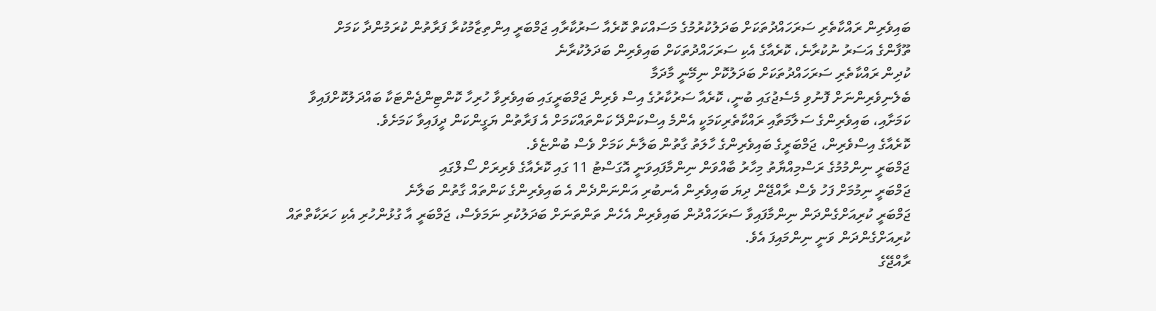ބައިވެރިން ރައްކާތެރި ސަރަހައްދުތަކަށް ބަދަލުކުރުމުގެ މަސައްކަތް ކޮރެއާ ސަރުކާރާއި ޖަމްބަރީ އިންތިޒާމުކުރާ ފަރާތުން ކުރަމުންދާ ކަމަށް
ތޫފާންގެ އަސަރު ނުކުރާނެ، ކޮރެއާގެ އެކި ސަރަހައްދުތަކަށް ބައިވެރިން ބަދަލުކުރާނެ
ކުދިން ރައްކާތެރި ސަރަހައްދުތަކަށް ބަދަލުކޮށް ނިމޭނީ މާދަމާ
ބެލެނިވެރިންނަށް ފޮނުވި މެސެޖުގައި ބުނީ، ކޮރެއާ ސަރުކާރުގެ އިސް ވެރިން ޖަމްބަރީގައި ބައިވެރިވާ ހުރިހާ ކޮންޓިންޖެންޓަކާ ބައްދަލުކޮށްފައިވާ ކަމަށާއި، ބައިވެރިންގެ ސަލާމަތާއި ރައްކާތެރިކަމަކީ އެންމެ އިސްކަންދޭ ކަންތައްކަމަށް އެ ފަރާތުން ޔަގީންކަން ދީފައިވާ ކަމަށެވެ.
ކޮރެއާގެ އިސްވެރިން، ޖަމްބަރީގެ ބައިވެރިންގެ ހާލަތު ގާތުން ބަލާނެ ކަމަށް ވެސް ބުންޏެވެ.
ޖަމްބަރީ ނިންމުމުގެ ރަސްމިއްޔާތު މިހާރު ބާއްވަން ނިންމާފައިވަނީ އޮގަސްޓު 11 ގައި ކޮރެއާގެ ވެރިރަށް ސޯލްގައި
ޖަމްބަރީ ނިމުމަށް ފަހު ވެސް ރާއްޖޭން ދިޔަ ބައިވެރިން އެނބުރި އަންނަންދެން އެ ބައިވެރިންގެ ކަންތައް ގާތުން ބަލާނެ
ޖަމްބަރީ ކުރިއަށްގެންދަން ނިންމާފައިވާ ސަރަހައްދުން ބައިވެރިން އެހެން ތަންތަނަށް ބަދަލުކުރި ނަމަވެސް، ޖަމްބަރީ އާ ގުޅުންހުރި އެކި ހަރަކާތްތައް ކުރިއަށްގެންދަން ވަނީ ނިންމައިފަ އެވެ.
ރާއްޖޭގެ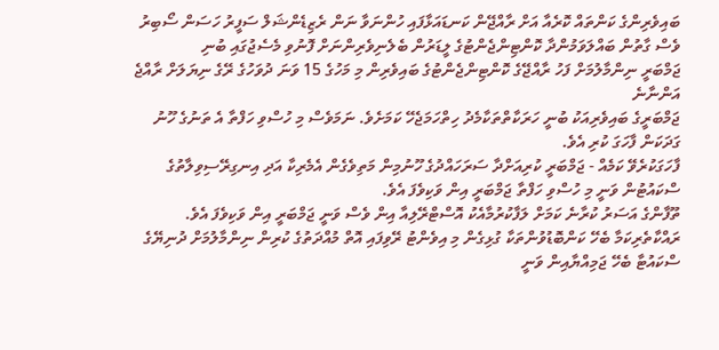ބައިވެރިންގެ ކަންތައް ކޮރެއާ އަށް ރާއްޖޭން ކަނޑައަޅާފައި ހުންނަވާ ނަން ރެޒިޑެންޝަލް ސަފީރު ހަސަން ސޯބިރު ވެސް ގާތުން ބައްލަވަމުންދާ ކޮންޓިންޖެންޓުގެ ލީޑަރުން ބެލެނިވެރިންނަށް ފޮނުވި މެސެޖުގައި ބުނި
ޖަމްބަރީ ނިންމާލުމަށް ފަހު ރާއްޖޭގެ ކޮންޓިންޖެންޓުގެ ބައިވެރިން މި މަހުގެ 15 ވަނަ ދުވަހުގެ ރޭގެ ނިޔަލަށް ރާއްޖެ އަންނާނެ
ޖަމްބަރީގެ ބައިވެރިއަކު ބުނީ ހަރަކާތްތަކާމެދު ހިތްހަމަޖެހޭ ކަމަށެވެ. ނަމަވެސް މި ހުސްވި ހަފްތާ އެ ތަނުގެ ހޫނު ގަދަކަން ފާހަގަ ކުރި އެވެ.
ފާހަގަކުރެވޭ ކަމެއް - ޖަމްބަރީ ކުރިއަށްދާ ސަރަހައްދުގެ ހޫނުމިން މަތިވެގެން އެމެރިކާ އަދި އިނގިރޭސިވިލާތުގެ ސްކައުޓުން ވަނީ މި ހުސްވި ހަފްތާ ޖަމްބަރީ އިން ވަކިވެފަ އެވެ.
ތޫފާންގެ އަސަރު ކުރާނެ ކަމަށް ލަފާކުރުމާއެކު އޮސްޓްރޭލިއާ އިން ވެސް ވަނީ ޖަމްބަރީ އިން ވަކިވެފަ އެވެ.
ރައްކާތެރިކަމާ ބެހޭ ކަންބޮޑުވުންތަކާ ގުޅިގެން މި އިވެންޓު ރޭވިފައި އޮތް މުއްދަތުގެ ކުރިން ނިންމާލުމަށް ދުނިޔޭގެ ސްކައުޓާ ބެހޭ ޖަމިއްޔާއިން ވަނީ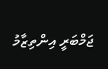ޖަމްބަރީ އިންތިޒާމު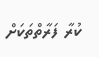ކުރާ ފަރާތްތަކަށް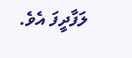ލަފާދީފަ އެވެ.